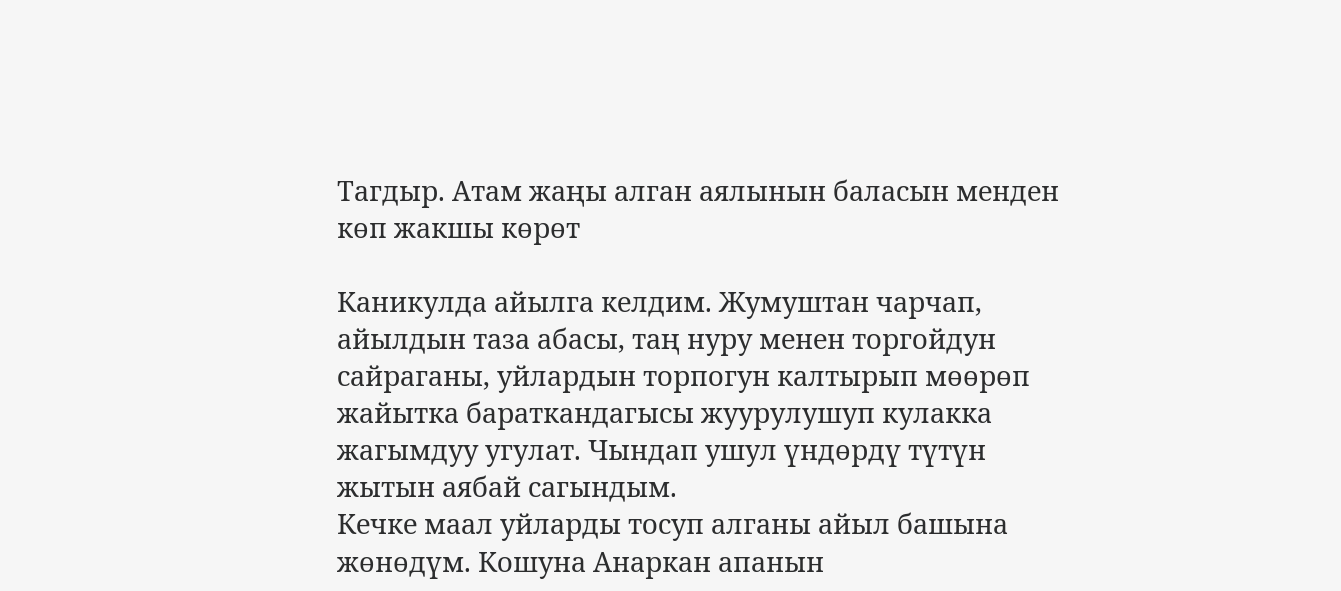Тагдыр. Атам жаңы алган аялынын баласын менден көп жакшы көрөт

Каникулда айылга келдим. Жумуштан чарчап, айылдын таза абасы, таң нуру менен торгойдун сайраганы, уйлардын торпогун калтырып мөөрөп жайытка бараткандагысы жуурулушуп кулакка жагымдуу угулат. Чындап ушул үндөрдү түтүн жытын аябай сагындым.
Кечке маал уйларды тосуп алганы айыл башына жөнөдүм. Кошуна Анаркан апанын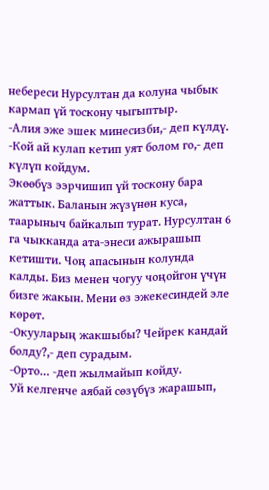небереси Нурсултан да колуна чыбык кармап үй тоскону чыгыптыр.
-Алия эже эшек минесизби,- деп күлдү.
-Кой ай кулап кетип уят болом го,- деп күлүп койдум.
Экөөбүз ээрчишип үй тоскону бара жаттык. Баланын жүзүнөн куса, таарыныч байкалып турат. Нурсултан 6 га чыкканда ата-энеси ажырашып кетишти. Чоң апасынын колунда калды. Биз менен чогуу чоңойгон үчүн бизге жакын. Мени өз эжекесиндей эле көрөт.
-Окууларың жакшыбы? Чейрек кандай болду?,- деп сурадым.
-Орто… -деп жылмайып койду.
Уй келгенче аябай сөзүбүз жарашып,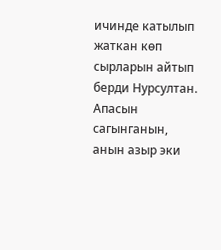ичинде катылып жаткан көп сырларын айтып берди Нурсултан. Апасын сагынганын, анын азыр эки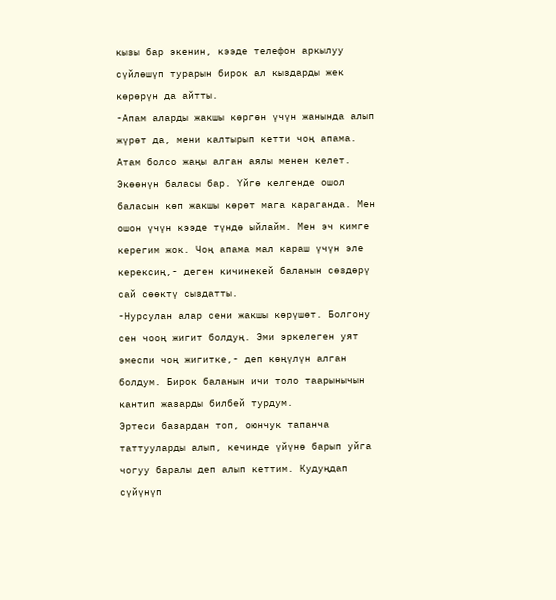кызы бар экенин, кээде телефон аркылуу сүйлөшүп турарын бирок ал кыздарды жек көрөрүн да айтты.
-Апам аларды жакшы көргөн үчүн жанында алып жүрөт да, мени калтырып кетти чоң апама. Атам болсо жаңы алган аялы менен келет. Экөөнүн баласы бар. Үйгө келгенде ошол баласын көп жакшы көрөт мага караганда. Мен ошон үчүн кээде түндө ыйлайм. Мен эч кимге керегим жок. Чоң апама мал караш үчүн эле керексиң,- деген кичинекей баланын сөздөрү сай сөөктү сыздатты.
-Нурсулан алар сени жакшы көрүшөт. Болгону сен чооң жигит болдуң. Эми эркелеген уят эмеспи чоң жигитке,- деп көңүлүн алган болдум. Бирок баланын ичи толо таарынычын кантип жазарды билбей турдум.
Эртеси базардан топ, оюнчук тапанча таттууларды алып, кечинде үйүнө барып уйга чогуу баралы деп алып кеттим. Кудуңдап сүйүнүп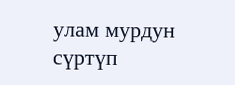улам мурдун сүртүп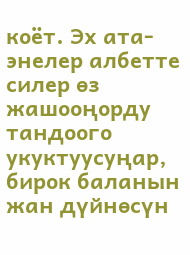коёт. Эх ата-энелер албетте силер өз жашооңорду тандоого укуктуусуңар, бирок баланын жан дүйнөсүн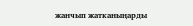жанчып жатканыңарды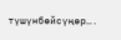түшүнбөйсүңөр….